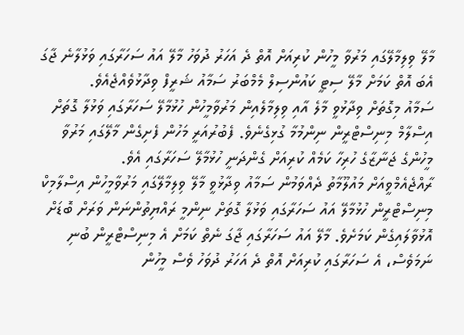މާލޭ ވިލިމާލޭގައި މަރުވާ މީހުން ކުރިއަށް އޮތް ދެ އަހަރު ދުވަހު މާލޭ އައު ސަހަރާގައި ވަޅުލާނެ ޖާގަ އެބަ އޮތް ކަމަށް މާލޭ ސިޓީ ކައުންސިލް މެމްބަރު ސަމާއު ޝަރީފް ވިދާޅުވެއްޖެއެވެ.
ސަމާއު މިގޮތަށް ވިދާޅުވީ މާލެ އާއި ވިލިމާލެއިން މަރުވާމީހުން ހުޅުމާލޭ ސަހަރާގައި ވަޅުލާ ގޮތަށް އިސްލާމް މިނިސްޓްރީން ނިންމުމާ ގުޅިގެނެވެ. ފެބުރުއަރީ މަހުން ފެށިގެން މާލޭގައި މަރުވާ މީހުންގެ ޖަނާޒާގެ ހުރިހާ ކަމެއް ކުރިއަށް ގެންދަނީ ހުޅުމާލޭ ސަހަރާގައި އެވެ.
ރާއްޖެއެމްވީއަށް މައުލޫމާތު ދެއްވަމުން ސަމާއު ވިދާޅުވީ މާލޭ ވިލިމާލޭގައި މަރުވާމީހުން އިސްލާމިކް މިނިސްޓްރީން ހުޅުމާލޭ އައު ސަހަރާގައި ވަޅުލާ ގޮތަށް ނިންމީ ރައްޔިތުންނަން ވަރަށް ބޮޑަށް އޮޅުވާލައިގެން ކަމަށެވެ. މާލޭ އައު ސަހަރާގައި ޖާގަ ނެތް ކަމަށް އެ މިނިސްޓްރީން ބުނި ނަމަވެސް، އެ ސަހަރާގައި ކުރިއަށް އޮތް ދެ އަހަރު ދުވަހު ވެސް މީހުން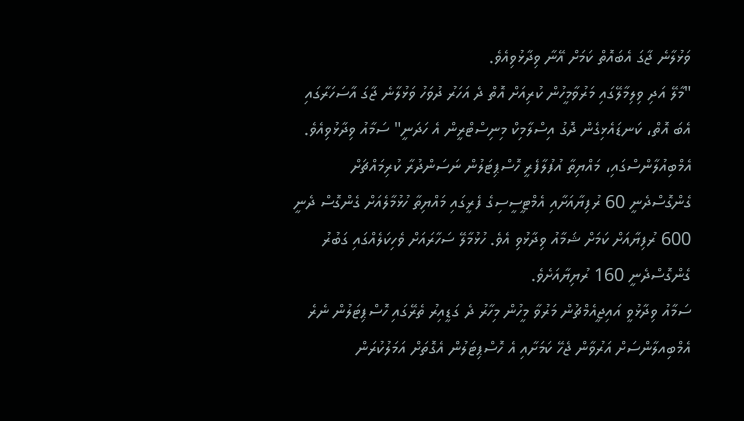ވަޅުލާނެ ޖާގަ އެބައޮތް ކަމަށް އޭނާ ވިދާޅުވިއެވެ.
"މާލޭ އަދި ވިލިމާލޭގައި މަރުވާމީހުން ކުރިއަށް އޮތް ދެ އަހަރު ދުވަހު ވަޅުލާނެ ޖާގަ އާސަހަރާގައި އެބަ އޮތް، ކަނޑައެޅިގެން ދޮގު އިސްލާމިކް މިނިސްޓްރީން އެ ހަދަނީ" ސަމާއު ވިދާޅުވިއެވެ.
އެމްބިއުލާންސްގައި، މައްޔިތާ އުފުލާފެރީ ހޮސްޕިޓަލުން ނަސަންދުރާ ކުރިމައްޗަށް ގެންގޮސްދެނީ 60 ރުފިޔާއަށާއި އެމްޓީސީސިގެ ފެރީގައި މައްޔިތާ ހުޅުމާލެއަށް ގެންގޮސް ދެނީ 600 ރުފިޔާއަށް ކަމަށް ޝަމާއު ވިދާޅުވި އެވެ. ހުޅުމާލޭ ސަހާރައަށް ވެހިކަލެއްގައި ގަބުރު ގެންގޮސްދެނީ 160 ރުޔިޔާއަށެވެ.
ސަމާއު ވިދާޅުވީ އައިޖީއެމްޗުން މަރުވާ މީހުން މިހާރު ދެ ގަޑީއިރު ތެރޭގައި ހޮސްޕިޓަލުން ނެރެ އެމްބިއލާންސަށް އަރުވާން ޖެހޭ ކަމަށާއި އެ ހޮސްޕިޓަލުން އެގޮތަށް އަމަލުކުރަން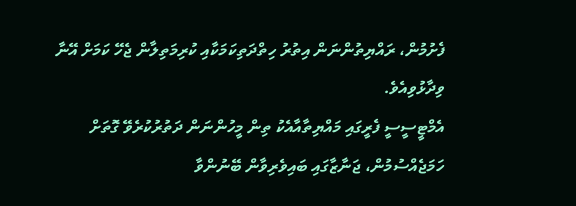ފެށުމުން، ރައްޔިތުންނަން އިތުރު ހިތްދަތިކަމަކާއި ކުރިމަތިލާން ޖެހޭ ކަމަށް އޭނާ ވިދާޅުވިއެވެ.
އެމްޓީސީސީ ފެރީގައި މައްޔިތާއާއެކު ތިން މީހުންނަން ދަތުރުކުރެވޭ ގޮތަށް ހަމަޖެއްސުމުން، ޖަނާޒާގައި ބައިވެރިވާން ބޭނުންވާ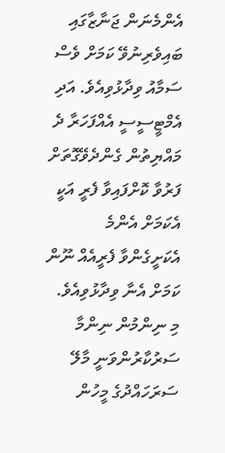އެންމެނަން ޖަނާޒާގައި ބައިވެރިނުވޭ ކަމަށް ވެސް ސަމާއު ވިދާޅުވިއެވެ. އަދި އެމްޓީސީސީ އެއްފަހަރާ ދެ މައްޔިތުން ގެންދެވޭގޮތަށް ފަރުވާ ކޮށްފައިވާ ފެރީ އަކީ އެކަމަށް އެންމެ އެކަށީގެންވާ ފެރީއެއް ނޫން ކަމަށް އެނާ ވިދާޅުވިއެވެ.
މި ނިންމުން ނިންމާ ސަރުކާރުންވަނީ މާލޭ ސަރަހައްދުގެ މީހުން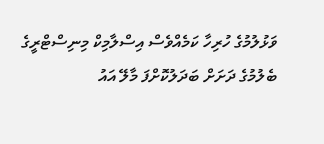ވަޅުލުމުގެ ހުރިހާ ކަމެއްވެސް އިސްލާމިކް މިނިސްޓްރީގެ ބެލުމުގެ ދަށަށް ބަދަލުކޮށްފަ މާލޭ އައު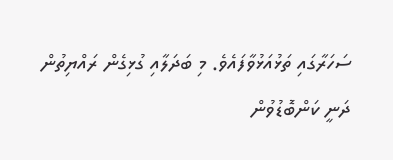ސަހަރާގައި ތަޅުއަޅުވާފައެވެ. މި ބަދަލާއި ގުޅިގެން ރައްޔިތުން ދަނީ ކަންބޮޑުވުން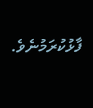ފާޅުކުރަމުނެވެ.